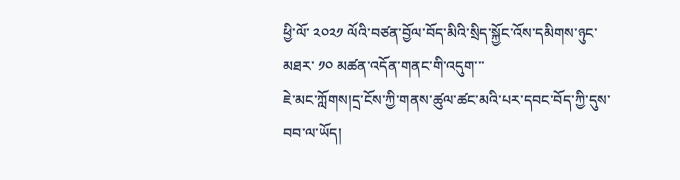ཕྱི་ལོ་ ༢༠༢༡ ལོའི་བཙན་བྱོལ་བོད་མིའི་སྲིད་སྐྱོང་འོས་དམིགས་ཉུང་མཐར་ ༡༠ མཚན་འདོན་གནང་གི་འདུག་་་
ཇེ་མང་ཀློགས།དྲ་ངོས་ཀྱི་གནས་ཚུལ་ཚང་མའི་པར་དབང་བོད་ཀྱི་དུས་བབ་ལ་ཡོད།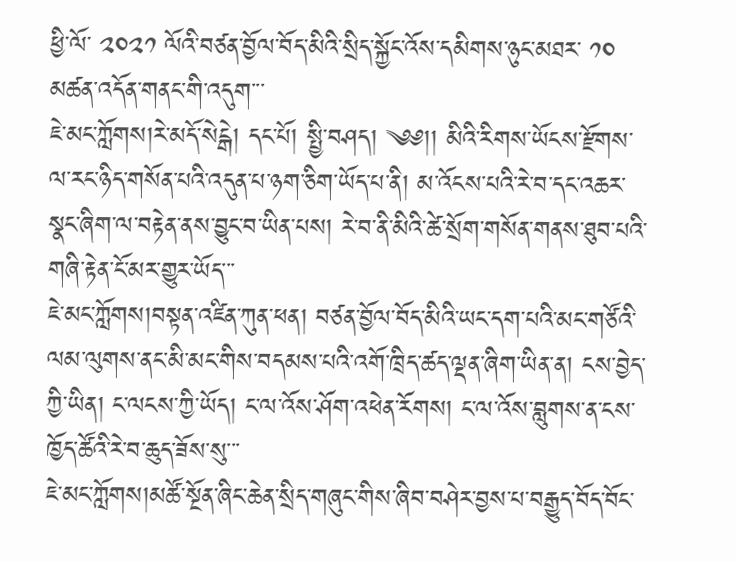ཕྱི་ལོ་ ༢༠༢༡ ལོའི་བཙན་བྱོལ་བོད་མིའི་སྲིད་སྐྱོང་འོས་དམིགས་ཉུང་མཐར་ ༡༠ མཚན་འདོན་གནང་གི་འདུག་་་
ཇེ་མང་ཀློགས།རེ་མདོ་སེངྒེ། དང་པོ། སྤྱི་བཤད། ༄༅།། མིའི་རིགས་ཡོངས་རྫོགས་ལ་རང་ཉིད་གསོན་པའི་འདུན་པ་ཉག་ཅིག་ཡོད་པ་ནི། མ་འོངས་པའི་རེ་བ་དང་འཆར་སྣང་ཞིག་ལ་བརྟེན་ནས་བྱུང་བ་ཡིན་པས། རེ་བ་ནི་མིའི་ཚེ་སྲོག་གསོན་གནས་ཐུབ་པའི་གཞི་རྟེན་ངོ་མར་གྱུར་ཡོད་་་
ཇེ་མང་ཀློགས།བསྟན་འཛིན་ཀུན་ཕན། བཙན་བྱོལ་བོད་མིའི་ཡང་དག་པའི་མང་གཙོའི་ལམ་ལུགས་ནང་མི་མང་གིས་བདམས་པའི་འགོ་ཁྲིད་ཚད་ལྡན་ཞིག་ཡིན་ན། ངས་བྱེད་ཀྱི་ཡིན། ང་ལངས་ཀྱི་ཡོད། ང་ལ་འོས་ཤོག་འཕེན་རོགས། ང་ལ་འོས་བླུགས་ན་ངས་ཁྱོད་ཚོའི་རེ་བ་ཆུད་ཟོས་སུ་་་
ཇེ་མང་ཀློགས།མཚོ་སྔོན་ཞིང་ཆེན་སྲིད་གཞུང་གིས་ཞིབ་བཤེར་བྱས་པ་བརྒྱུད་བོད་བོང་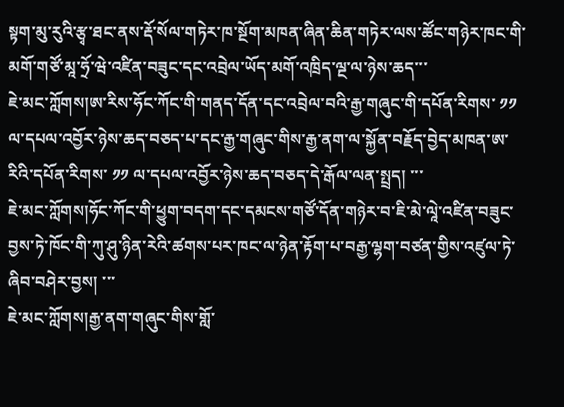སྟག་མུ་རུའི་རྩྭ་ཐང་ནས་རྡོ་སོལ་གཏེར་ཁ་སྔོག་མཁན་ཞིན་ཆིན་གཏེར་ལས་ཚོང་གཉེར་ཁང་གི་མགོ་གཙོ་མཱ་ཧྲོ་ཝེ་འཛིན་བཟུང་དང་འབྲེལ་ཡོད་མགོ་འཁྲིད་ལྔ་ལ་ཉེས་ཆད་་་
ཇེ་མང་ཀློགས།ཨ་རིས་ཧོང་ཀོང་གི་གནད་དོན་དང་འབྲེལ་བའི་རྒྱ་གཞུང་གི་དཔོན་རིགས་ ༡༡ ལ་དཔལ་འབྱོར་ཉེས་ཆད་བཅད་པ་དང་རྒྱ་གཞུང་གིས་རྒྱ་ནག་ལ་སྐྱོན་བརྗོད་བྱེད་མཁན་ཨ་རིའི་དཔོན་རིགས་ ༡༡ ལ་དཔལ་འབྱོར་ཉེས་ཆད་བཅད་དེ་རྒོལ་ལན་སྤྲད། ་་་
ཇེ་མང་ཀློགས།ཧོང་ཀོང་གི་ཕྱུག་བདག་དང་དམངས་གཙོ་དོན་གཉེར་བ་ཇི་མེ་ལཱེ་འཛིན་བཟུང་བྱས་ཏེ་ཁོང་གི་ཀུ་ཤུ་ཉིན་རེའི་ཚགས་པར་ཁང་ལ་ཉེན་རྟོག་པ་བརྒྱ་ལྷག་བཙན་གྱིས་འཛུལ་ཏེ་ཞིབ་བཤེར་བྱས། ་་་
ཇེ་མང་ཀློགས།རྒྱ་ནག་གཞུང་གིས་གློ་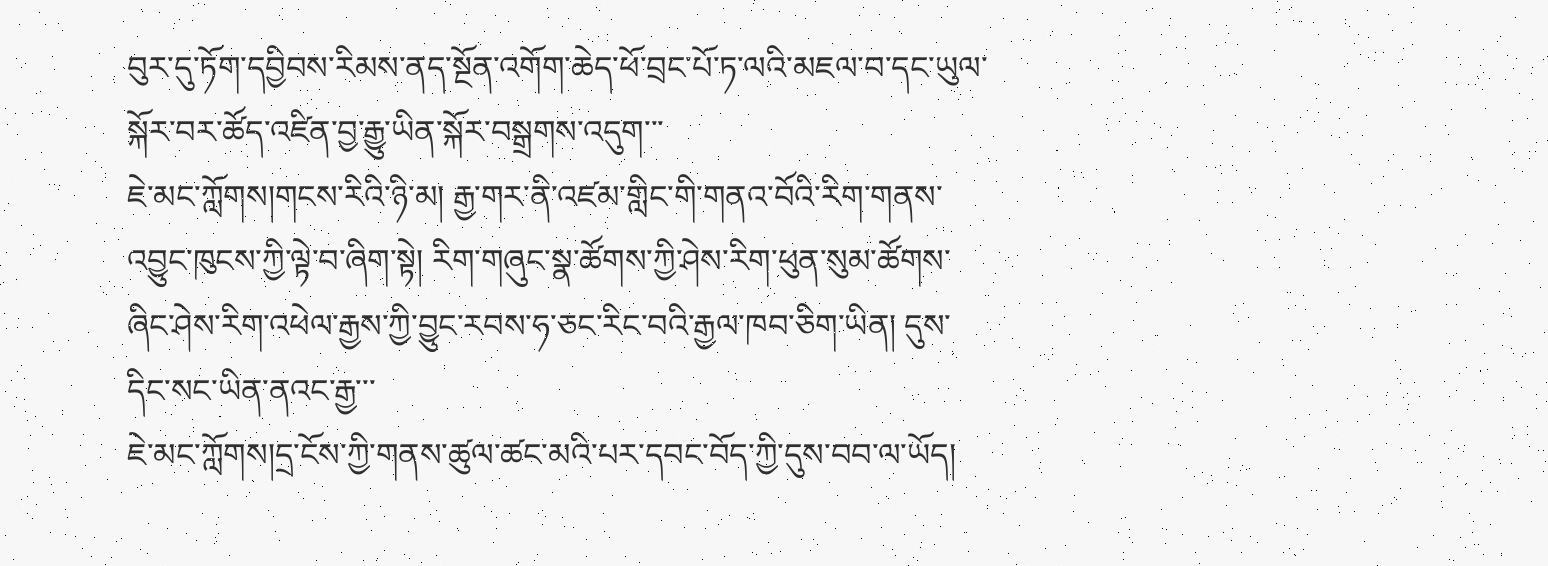བུར་དུ་ཏོག་དབྱིབས་རིམས་ནད་སྔོན་འགོག་ཆེད་ཕོ་བྲང་པོ་ཏ་ལའི་མཇལ་བ་དང་ཡུལ་སྐོར་བར་ཚོད་འཛིན་བྱ་རྒྱུ་ཡིན་སྐོར་བསྒྲགས་འདུག་་་
ཇེ་མང་ཀློགས།གངས་རིའི་ཉི་མ། རྒྱ་གར་ནི་འཛམ་གླིང་གི་གནའ་བོའི་རིག་གནས་འབྱུང་ཁུངས་ཀྱི་ལྟེ་བ་ཞིག་སྟེ། རིག་གཞུང་སྣ་ཚོགས་ཀྱི་ཤེས་རིག་ཕུན་སུམ་ཚོགས་ཞིང་ཤེས་རིག་འཕེལ་རྒྱས་ཀྱི་བྱུང་རབས་ཧ་ཅང་རིང་བའི་རྒྱལ་ཁབ་ཅིག་ཡིན། དུས་དིང་སང་ཡིན་ནའང་རྒྱ་་་
ཇེ་མང་ཀློགས།དྲ་ངོས་ཀྱི་གནས་ཚུལ་ཚང་མའི་པར་དབང་བོད་ཀྱི་དུས་བབ་ལ་ཡོད།